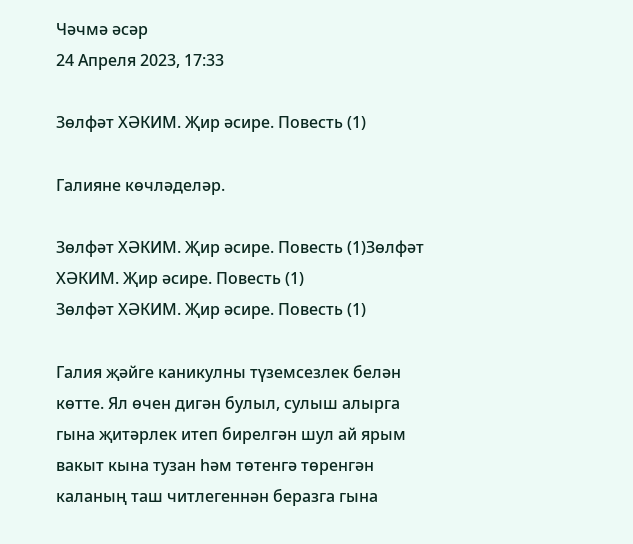Чәчмә әсәр
24 Апреля 2023, 17:33

Зөлфәт ХӘКИМ. Җир әсире. Повесть (1)

Галияне көчләделәр.

Зөлфәт ХӘКИМ. Җир әсире. Повесть (1)Зөлфәт ХӘКИМ. Җир әсире. Повесть (1)
Зөлфәт ХӘКИМ. Җир әсире. Повесть (1)

Галия җәйге каникулны түземсезлек белән көтте. Ял өчен дигән булыл, сулыш алырга гына җитәрлек итеп бирелгән шул ай ярым вакыт кына тузан һәм төтенгә төренгән каланың таш читлегеннән беразга гына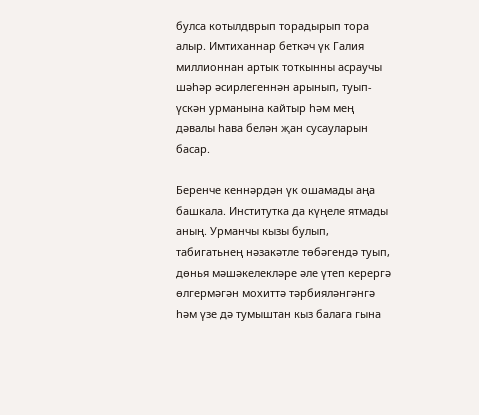булса котылдврып торадырып тора алыр. Имтиханнар беткәч үк Галия миллионнан артык тоткынны асраучы шәһәр әсирлегеннән арынып, туып-үскән урманына кайтыр һәм мең дәвалы һава белән җан сусауларын басар.

Беренче кеннәрдән үк ошамады аңа башкала. Институтка да күңеле ятмады аның. Урманчы кызы булып, табигатьнең нәзакәтле төбәгендә туып, дөнья мәшәкелекләре әле үтеп керергә өлгермәгән мохиттә тәрбияләнгәнгә һәм үзе дә тумыштан кыз балага гына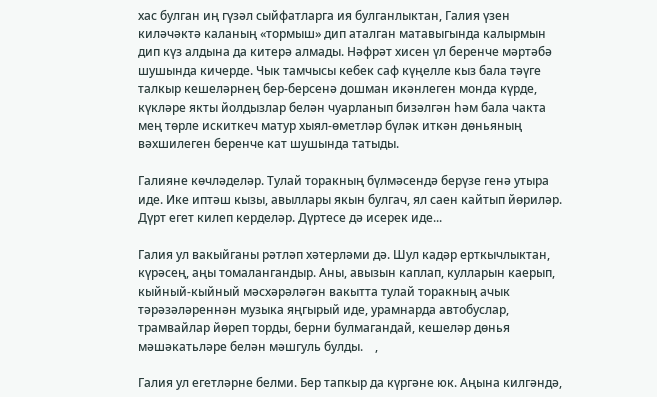хас булган иң гүзәл сыйфатларга ия булганлыктан, Галия үзен киләчәктә каланың «тормыш» дип аталган матавыгында калырмын дип күз алдына да китерә алмады. Нәфрәт хисен үл беренче мәртәбә шушында кичерде. Чык тамчысы кебек саф күңелле кыз бала тәүге талкыр кешеләрнең бер-берсенә дошман икәнлеген монда күрде, күкләре якты йолдызлар белән чуарланып бизәлгән һәм бала чакта мең төрле искиткеч матур хыял-өметләр бүләк иткән дөньяның вәхшилеген беренче кат шушында татыды.

Галияне көчләделәр. Тулай торакның бүлмәсендә берүзе генә утыра иде. Ике иптәш кызы, авыллары якын булгач, ял саен кайтып йөриләр. Дүрт егет килеп керделәр. Дүртесе дә исерек иде...

Галия ул вакыйганы рәтләп хәтерләми дә. Шул кадәр ерткычлыктан, күрәсең, аңы томалангандыр. Аны, авызын каплап, кулларын каерып, кыйный-кыйный мәсхәрәләгән вакытта тулай торакның ачык тәрәзәләреннән музыка яңгырый иде, урамнарда автобуслар, трамвайлар йөреп торды, берни булмагандай, кешеләр дөнья мәшәкатьләре белән мәшгуль булды.    ,

Галия ул егетләрне белми. Бер тапкыр да күргәне юк. Аңына килгәндә,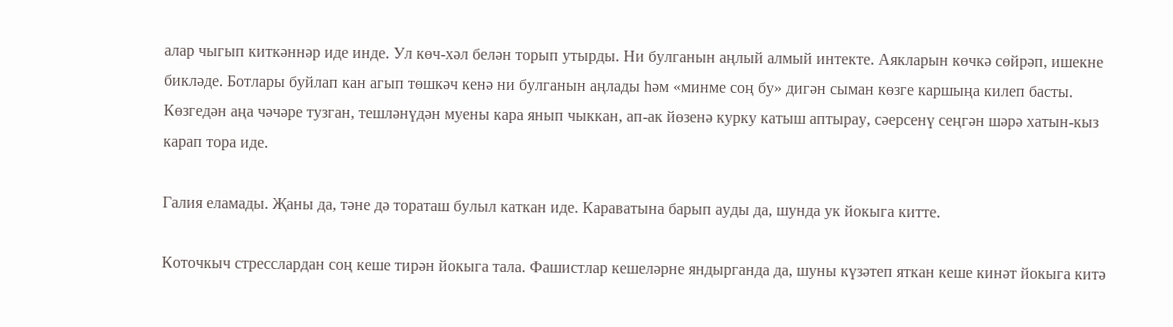алар чыгып киткәннәр иде инде. Ул көч-хәл белән торып утырды. Ни булганын аңлый алмый интекте. Аякларын көчкә сөйрәп, ишекне бикләде. Ботлары буйлап кан агып төшкәч кенә ни булганын аңлады һәм «минме соң бу» дигән сыман көзге каршыңа килеп басты. Көзгедән аңа чәчәре тузган, тешләнүдән муены кара янып чыккан, ап-ак йөзенә курку катыш аптырау, сәерсенү сеңгән шәрә хатын-кыз карап тора иде.

Галия еламады. Җаны да, тәне дә тораташ булыл каткан иде. Караватына барып ауды да, шунда ук йокыга китте.

Коточкыч стресслардан соң кеше тирән йокыга тала. Фашистлар кешеләрне яндырганда да, шуны күзәтеп яткан кеше кинәт йокыга китә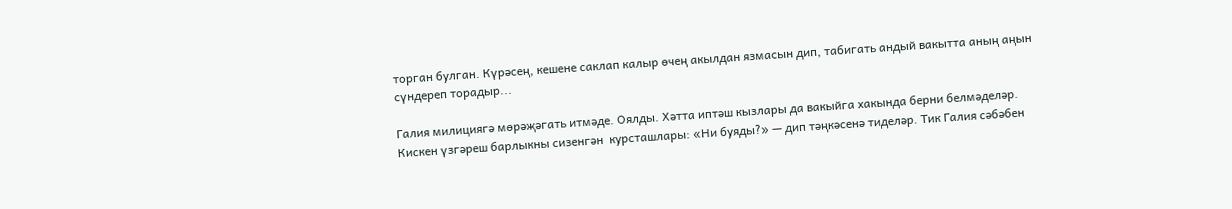торган булган. Күрәсең, кешене саклап калыр өчең акылдан язмасын дип, табигать андый вакытта аның аңын сүндереп торадыр...

Галия милициягә мөрәҗәгать итмәде. Оялды. Хәтта иптәш кызлары да вакыйга хакында берни белмәделәр. Кискен үзгәреш барлыкны сизенгән  курсташлары: «Ни буяды?» — дип тәңкәсенә тиделәр. Тик Галия сәбәбен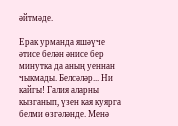әйтмәде.

Ерак урманда яшәүче әтисе белән әнисе бер минутка да аның уеннан чыкмады. Белсәләр... Ни кайгы! Галия аларны кызганып, үзен кая куярга белми өзгәләнде. Менә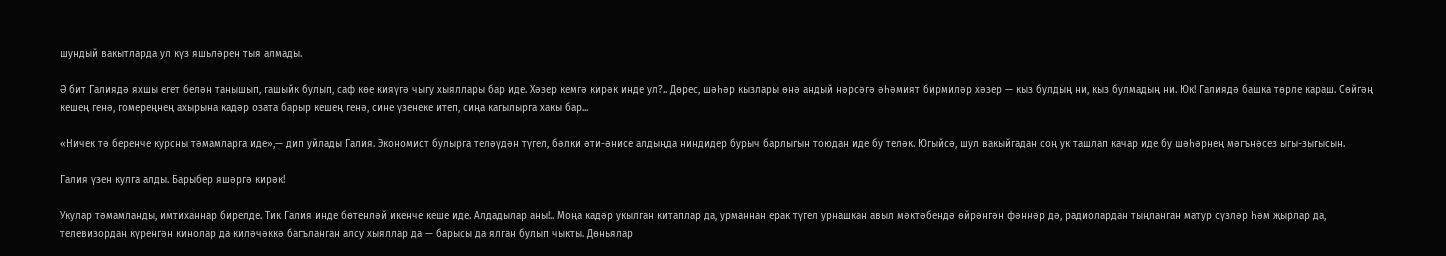шундый вакытларда ул күз яшьләрен тыя алмады.

Ә бит Галиядә яхшы егет белән танышып, гашыйк булып, саф көе кияүгә чыгу хыяллары бар иде. Хәзер кемгә кирәк инде ул?.. Дөрес, шәһәр кызлары өнә андый нәрсәгә әһәмият бирмиләр хәзер — кыз булдың ни, кыз булмадың ни. Юк! Галиядә башка төрле караш. Сөйгәң кешең генә, гомереңнең ахырына кадәр озата барыр кешең генә, сине үзенеке итеп, сиңа кагылырга хакы бар...

«Ничек тә беренче курсны тәмамларга иде»,— дип уйлады Галия. Экономист булырга теләүдән түгел, бәлки әти-әнисе алдыңда ниндидер бурыч барлыгын тоюдан иде бу теләк. Югыйсә, шул вакыйгадан соң ук ташлап качар иде бу шәһәрнең мәгънәсез ыгы-зыгысын.

Галия үзен кулга алды. Барыбер яшәргә кирәк!

Укулар тәмамланды, имтиханнар бирелде. Тик Галия инде бөтенләй икенче кеше иде. Алдадылар аны!.. Моңа кадәр укылган китаплар да, урманнан ерак түгел урнашкан авыл мәктәбендә өйрәнгән фәннәр дә, радиолардан тыңланган матур сүзләр һәм җырлар да, телевизордан күренгән кинолар да киләчәккә багъланган алсу хыяллар да — барысы да ялган булып чыкты. Дөньялар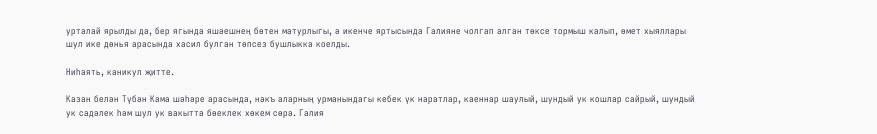урталай ярылды да, бер ягында яшәешнең бөтен матурлыгы, ә икенче яртысында Галияне чолгап алган төксе тормыш калып, өмет хыяллары шул ике дөнья арасында хасил булган төпсез бушлыкка коелды.

Ниһаять, каникул җитте.

Казан белән Түбән Кама шәһәре арасында, нәкъ аларның урманындагы кебек үк наратлар, каеннар шаулый, шундый ук кошлар сайрый, шундый ук садәлек һәм шул ук вакытта бөеклек хөкем сөрә. Галия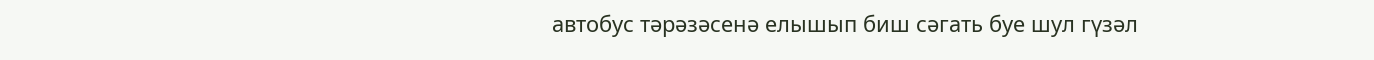автобус тәрәзәсенә елышып биш сәгать буе шул гүзәл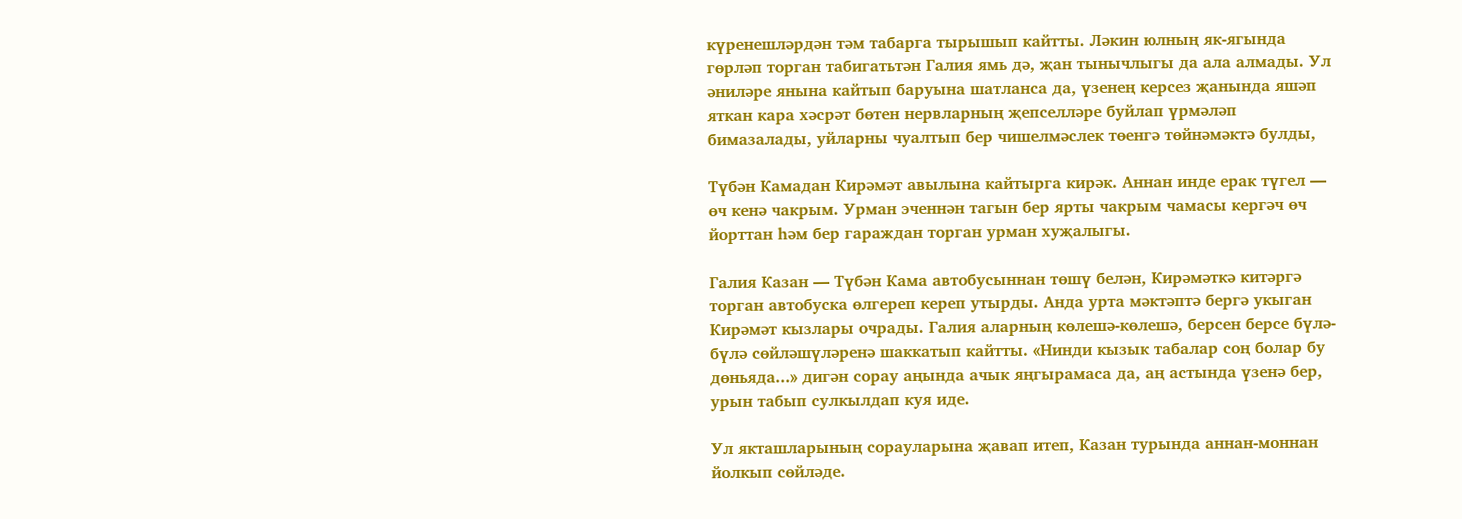күренешләрдән тәм табарга тырышып кайтты. Ләкин юлның як-ягында гөрләп торган табигатьтән Галия ямь дә, җан тынычлыгы да ала алмады. Ул әниләре янына кайтып баруына шатланса да, үзенең керсез җанында яшәп яткан кара хәсрәт бөтен нервларның җепселләре буйлап үрмәләп бимазалады, уйларны чуалтып бер чишелмәслек төенгә төйнәмәктә булды,

Түбән Камадан Кирәмәт авылына кайтырга кирәк. Аннан инде ерак түгел — өч кенә чакрым. Урман эченнән тагын бер ярты чакрым чамасы кергәч өч йорттан һәм бер гараждан торган урман хуҗалыгы.

Галия Казан — Түбән Кама автобусыннан төшү белән, Кирәмәткә китәргә торган автобуска өлгереп кереп утырды. Анда урта мәктәптә бергә укыган Кирәмәт кызлары очрады. Галия аларның көлешә-көлешә, берсен берсе бүлә-бүлә сөйләшүләренә шаккатып кайтты. «Нинди кызык табалар соң болар бу дөньяда...» дигән сорау аңында ачык яңгырамаса да, аң астында үзенә бер, урын табып сулкылдап куя иде.

Ул якташларының сорауларына җавап итеп, Казан турында аннан-моннан йолкып сөйләде.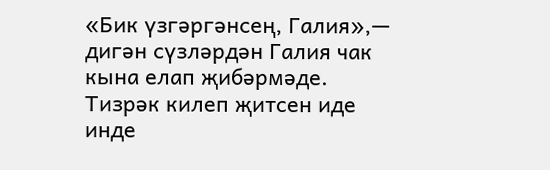«Бик үзгәргәнсең, Галия»,— дигән сүзләрдән Галия чак кына елап җибәрмәде. Тизрәк килеп җитсен иде инде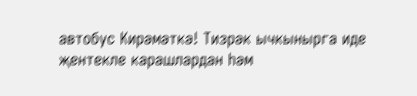автобус Кирәмәткә! Тизрәк ычкынырга иде җентекле карашлардан һәм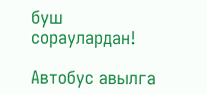буш сораулардан!

Автобус авылга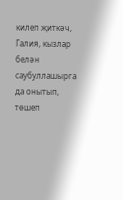килеп җиткәч, Галия, кызлар белән саубуллашырга да онытып, төшеп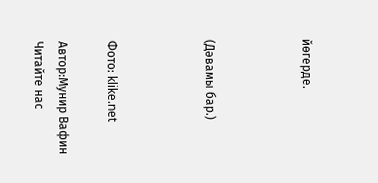йөгерде.



(Дәвамы бар.)



Фото: klike.net

Автор:Мунир Вафин
Читайте нас